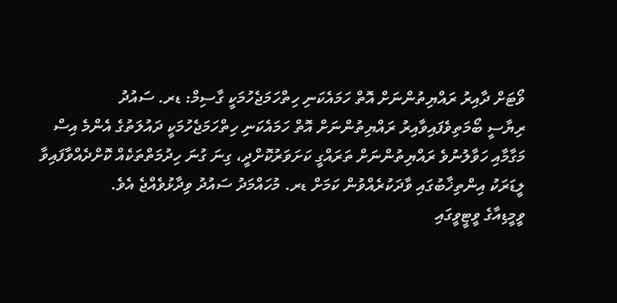ވޯޓަށް ދާއިރު ރައްޔިތުންނަށް އޮތް ހަމައެކަނި ހިތްހަމަޖެހުމަކީ ގާސިމް: ޑރ. ސައުދު
ރިޔާސީ ބޯމަތިވެފައިވާއިރު ރައްޔިތުންނަށް އޮތް ހަމައެކަނި ހިތްހަމަޖެހުމަކީ ދައުލަތުގެ އެންމެ އިސް މަގާމާއި ހަވާލުނުވެ ރައްޔިތުންނަށް ތަރައްގީ ކަށަވަރުކޮށްދީ، ގިނަ ގުނަ ހިދުމަތްތަކެއް ކޮށްދެއްވާފައިވާ ލީޑަރަކު އިންތިޚާބުގައި ވާދަކުރެއްވުން ކަމަށް ޑރ. މުހައްމަދު ސައުދު ވިދާޅުވެއްޖެ އެވެ.
ވީމީޑިއާގެ ވީޓީވީގައި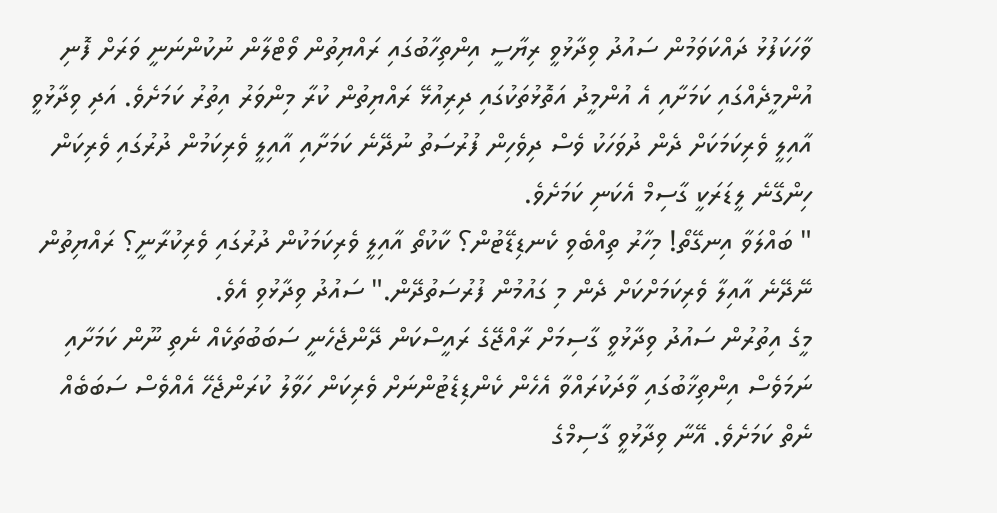ވާހަކަފުޅު ދައްކަވަމުން ސައުދު ވިދާޅުވީ ރިޔާސީ އިންތިހާބުގައި ރައްޔިތުން ވޯޓްލާން ނުކުންނަނީ ވަރަށް ފޮނި އުންމީދެއްގައި ކަމަށާއި އެ އުންމީދު އަތޮޅުތަކުގައި ދިރިއުޅޭ ރައްޔިތުން ކުރާ މިންވަރު އިތުރު ކަމަށެވެ. އަދި ވިދާޅުވީ އާއިލީ ވެރިކަމަކަށް ދެން ދުވަހަކު ވެސް ދިވެހިން ފުރުސަތު ނުދޭނެ ކަމަށާއި އާއިލީ ވެރިކަމުން ދުރުގައި ވެރިކަން ހިންގޭނެ ލީޑަރަކީ ގާސިމް އެކަނި ކަމަށެވެ.
" ބައްލަވާ އިނގޭތޯ! މިހާރު ތިއްބެވި ކެނޑިޑޭޓުން؟ ކާކުތޯ އާއިލީ ވެރިކަމަކުން ދުރުގައި ވެރިކުރާނީ؟ ރައްޔިތުން ނޭދޭނެ އާއިލާ ވެރިކަމަށްކަށް ދެން މި ގައުމުން ފުރުސަތުދޭން." ސައުދު ވިދާޅުވި އެވެ.
މީގެ އިތުރުން ސައުދު ވިދާޅުވީ ގާސިމަށް ރާއްޖޭގެ ރައީސްކަން ދޭންޖެހެނީ ސަބަބުތަކެއް ނެތި ނޫން ކަމަށާއި ނަމަވެސް އިންތިޚާބުގައި ވާދަކުރައްވާ އެހެން ކެންޑިޑެޓުންނަށް ވެރިކަން ހަވާލު ކުރަންޖެހޭ އެއްވެސް ސަބަބެއް ނެތް ކަމަށެވެ. އޭނާ ވިދާޅުވީ ގާސިމްގެ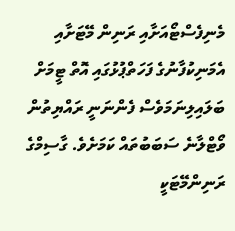މެނިފެސްޓޯއަށާއި ރަނިން މޭޓަށާއި އެމަނިކުފާނުގެ ފަހަތްޕުޅުގައި އޮތް ޓީމަށް ބަލައިލިނަމަވެސް ފެންނަނީ ރައްޔިތުން ވޯޓްލާނެ ސަބަބުތައް ކަމަށެވެ. ގާސިމްގެ ރަނިންމޭޓަކީ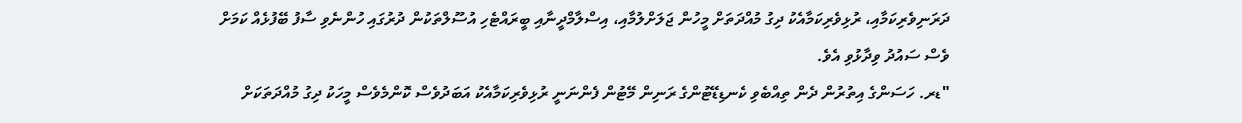ދަރަނިވެރިކަމާއި، ރުޅިވެރިކަމާއެކު ދިގު މުއްދަތަށް މީހުން ޖަލަށްލުމާއި، އިސްލާމްދީނާއި ބީރައްޓެހި އުސޫލްތަކުން ދުރުގައި ހުންނެވި ސާފު ބޭފުޅެއް ކަމަށް ވެސް ސައުދު ވިދާޅުވި އެވެ.
"ޑރ. ހަސަންގެ އިތުރުން ދެން ތިއްބެވި ކެނޑިޑޭޓުންގެ ރަނިން މޭޓުން ފެންނަނީ ރުޅިވެރިކަމާއެކު އަބަދުވެސް ކޮންމެވެސް މީހަކު ދިގު މުއްދަތަކަށް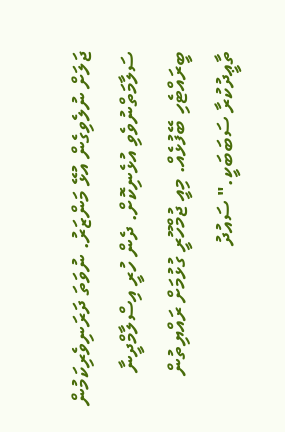ޖަލަށް ނުލެވިގެން އުޅޭ މަންޒަރު. ނުވަތަ ދަރަނިވެރިކަމުން ސަލާމަތްނުވެވި އުޅެނިކޮށް. ދެން ހުރީ އިސްލާމްދީނާ ބީރައްޓެހި ބޭފުޅެއް. މިއީ ޖުމްހޫރީ ގުޅުމަށް ރައްޔިތުން ތާޢީދުކުރާ ސަބަބަކީ." ސައުދު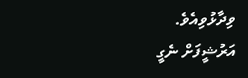ވިދާޅުވިއެވެ.
އަރުޝީފަށް ނެގީ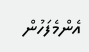އެންމެފަހުން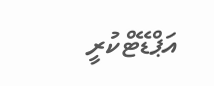އަޕްޑޭޓްކުރީ